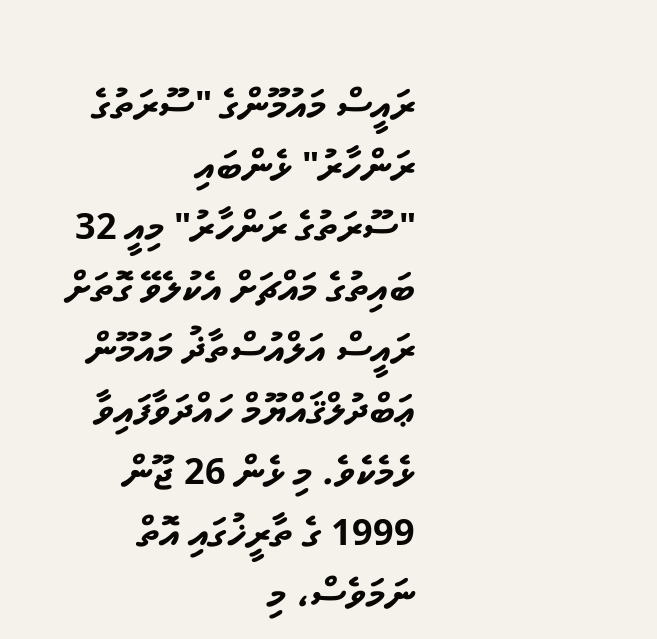ރައީސް މައުމޫންގެ "ސޫރަތުގެ ރަންހާރު" ޅެންބައި
"ސޫރަތުގެ ރަންހާރު" މިއީ 32 ބައިތުގެ މައްޗަށް އެކުލެވޭ ގޮތަށް ރައީސް އަލްއުސްތާޛު މައުމޫން ޢަބްދުލްޤައްޔޫމް ހައްދަވާފައިވާ ޅެމެކެވެ. މި ޅެން 26 ޖޫން 1999 ގެ ތާރީޚުގައި އޮތް ނަމަވެސް، މި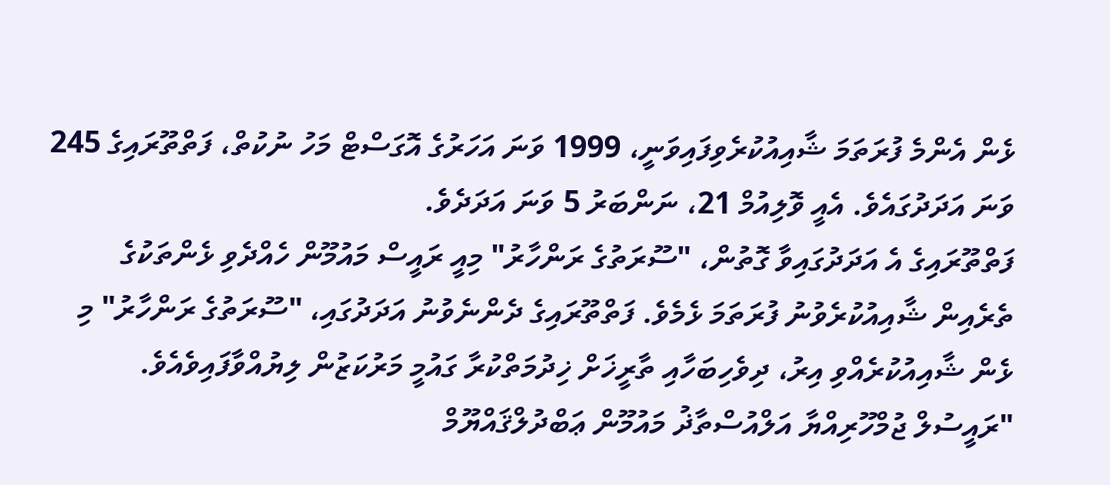ޅެން އެންމެ ފުރަތަމަ ޝާއިއުކުރެވިފައިވަނީ، 1999 ވަނަ އަހަރުގެ އޮގަސްޓް މަހު ނުކުތް، ފަތްތޫރައިގެ 245 ވަނަ އަދަދުގައެވެ. އެއީ ވޮލިއުމް 21، ނަންބަރު 5 ވަނަ އަދަދެވެ.
ފަތްތޫރައިގެ އެ އަދަދުގައިވާ ގޮތުން، "ސޫރަތުގެ ރަންހާރު" މިއީ ރައީސް މައުމޫން ހެއްދެވި ޅެންތަކުގެ ތެރެއިން ޝާއިއުކުރެވުނު ފުރަތަމަ ޅެމެވެ. ފަތްތޫރައިގެ ދެންނެވުނު އަދަދުގައި، "ސޫރަތުގެ ރަންހާރު" މި ޅެން ޝާއިއުކުރެއްވި އިރު، ދިވެހިބަހާއި ތާރީޚަށް ޚިދުމަތްކުރާ ގައުމީ މަރުކަޒުން ލިޔުއްވާފައިވެއެވެ.
"ރައީސުލް ޖުމްހޫރިއްޔާ އަލްއުސްތާޛު މައުމޫން ޢަބްދުލްޤައްޔޫމް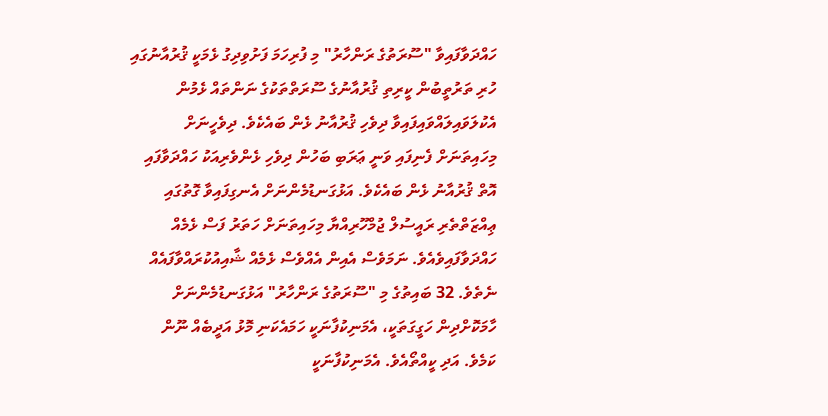ހައްދަވާފައިވާ "ސޫރަތުގެ ރަންހާރު" މި ފުރިހަމަ ފަށުވިދިގު ޅެމަކީ ޤުރުއާނުގައި ހުރި ތަރުތީބުން ކީރިތި ޤުރުއާނުގެ ސޫރަތްތަކުގެ ނަންތައް ޅެމުން އެކުލަވައިލައްވައިފައިވާ ދިވެހި ޤުރުއާނު ޅެން ބައެކެވެ. ދިވެހީނަށް މިހައިތަނަށް ފެނިފައި ވަނީ ޢަރަބި ބަހުން ދިވެހި ޅެންވެރިއަކު ހައްދަވާފައި އޮތް ޤުރުއާނު ޅެން ބައެކެވެ. އަޅުގަނޑުމެންނަށް އެނގިފައިވާ ގޮތުގައި ޢިއްޒަތްތެރި ރައީސުލް ޖުމްހޫރިއްޔާ މިހައިތަނަށް ހަތަރު ފަސް ޅެމެއް ހައްދަވާފައިވެއެވެ. ނަމަވެސް އެއިން އެއްވެސް ޅެމެއް ޝާއިއުކުރައްވާފައެއް ނެތެވެ. 32 ބައިތުގެ މި "ސޫރަތުގެ ރަންހާރު" އަޅުގަނޑުމެންނަށް ހާމަކޮށްދިން ހަގީގަތަކީ، އެމަނިކުފާނަކީ ހަމައެކަނި މޮޅު އަދީބެއް ނޫން ކަމެވެ. އަދި ކީއްތޯއެވެ. އެމަނިކުފާނަކީ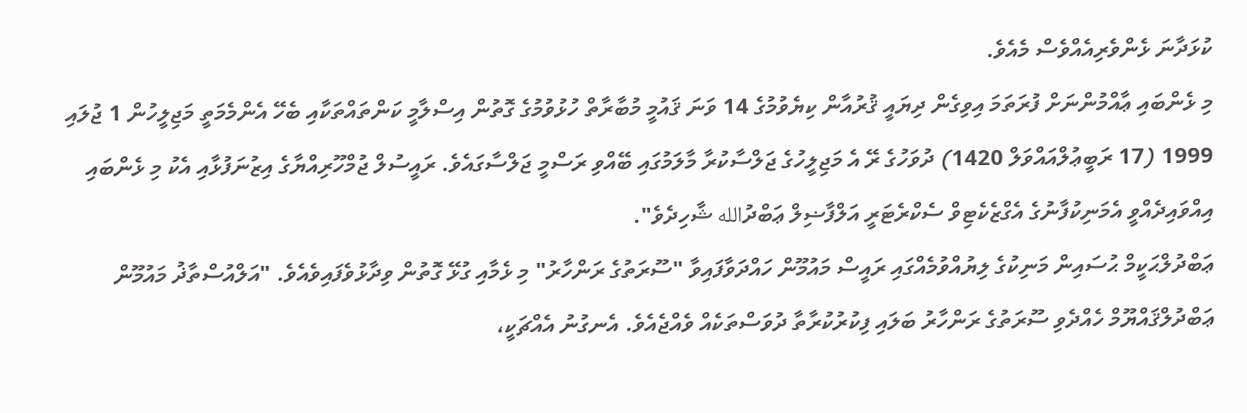ކުޅަދާނަ ޅެންވެރިއެއްވެސް މެއެވެ.
މި ޅެންބައި ޢާއްމުންނަށް ފުރަތަމަ އިވިގެން ދިޔައީ ޤުރުއާން ކިޔެވުމުގެ 14 ވަނަ ޤައުމީ މުބާރާތް ހުޅުވުމުގެ ގޮތުން އިސްލާމީ ކަންތައްތަކާއި ބެހޭ އެންމެމަތީ މަޖިލީހުން 1 ޖުލައި 1999 (17 ރަބީޢުލްއައްވަލް 1420) ދުވަހުގެ ރޭ އެ މަޖިލީހުގެ ޖަލްސާކުރާ މާލަމުގައި ބޭއްވި ރަސްމީ ޖަލްސާގައެވެ. ރައީސުލް ޖުމްހޫރިއްޔާގެ އިޒުނަފުޅާއި އެކު މި ޅެންބައި އިއްވައިދެއްވީ އެމަނިކުފާނުގެ އެގްޒެކެޓިވް ސެކްރެޓަރީ އަލްފާޟިލް ޢަބްދުالله ޝާހިދެވެ".
ޢަބްދުލްޙަކީމް ޙުސައިން މަނިކުގެ ލިޔުއްވުމެއްގައި ރައީސް މައުމޫން ހައްދަވާފައިވާ "ސޫރަތުގެ ރަންހާރު" މި ޅެމާއި ގުޅޭ ގޮތުން ވިދާޅުވެފައިވެއެވެ. "އަލްއުސްތާޛު މައުމޫން ޢަބްދުލްޤައްޔޫމް ހެއްދެވި ސޫރަތުގެ ރަންހާރު ބަލައި ފިކުރުކުރާތާ ދުވަސްތަކެއް ވެއްޖެއެވެ. އެނގުނު އެއްޗަކީ،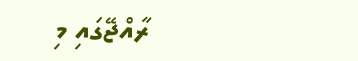ރާއްޖޭގައި މި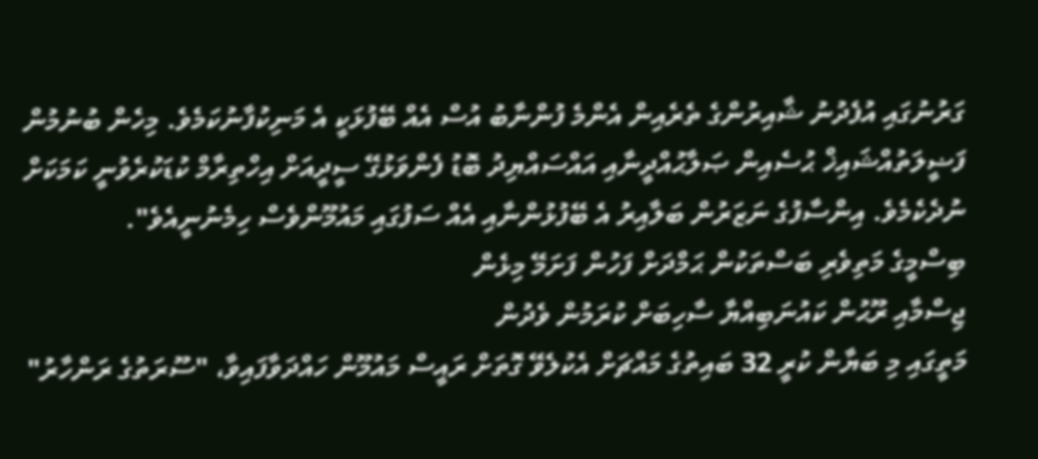ގަރުނުގައި އުފެދުނު ޝާއިރުންގެ ތެރެއިން އެންމެ ފުންނާބު އުސް އެއް ބޭފުޅަކީ އެ މަނިކުފާނުކަމެވެ. މިހެން ބުނުމުން ފަޟީލަތުއްޝައިޚް ޙުސެއިން ޞަލާޙުއްދީނާއި އައްސައްޔިދު ބޮޑު ފެންވަޅުގޭ ސީދީއަށް އިހްތިރާމް ކުޑަކުރެވުނީ ކަމަކަށް ނުދެކެމެވެ. އިންސާފުގެ ނަޒަރުން ބަލާއިރު އެ ބޭފުޅުންނާއި އެއް ސަފުގައި މައުމޫންވެސް ހިމެނުނީއެވެ".
ބިސްމީގެ މަތިވެރި ބަސްތަކުން ޙަމްދަށް ފަހުން ފަށަމޭ މިޅެން
ޖިސްމާއި ރޫޙުން ކައުނަބިއްޔާ ސާހިބަށް ކުރަމުން ވެދުން
މަތީގައި މި ބަޔާން ކުރީ 32 ބައިތުގެ މައްޗަށް އެކުލެވޭ ގޮތަށް ރައީސް މައުމޫން ހައްދަވާފައިވާ، "ސޫރަތުގެ ރަންހާރު"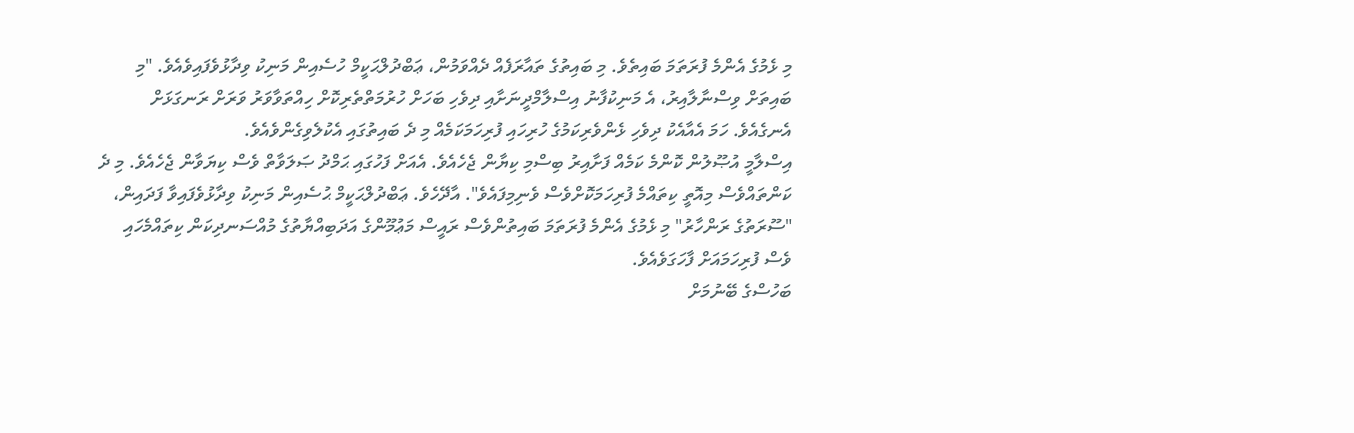މި ޅެމުގެ އެންމެ ފުރަތަމަ ބައިތެވެ. މި ބައިތުގެ ތައާރަފެއް ދެއްވަމުން، ޢަބްދުލްޙަކީމް ހުސެއިން މަނިކު ވިދާޅުވެފައިވެއެވެ. "މި ބައިތަށް ވިސްނާލާއިރު، އެ މަނިކުފާނު އިސްލާމްދީނަށާއި ދިވެހި ބަހަށް ހުރުމަތްތެރިކޮށް ހިއްތަވާވަރު ވަރަށް ރަނގަޅަށް އެނގެއެވެ. ހަމަ އެއާއެކު ދިވެހި ޅެންވެރިކަމުގެ ހުރިހައި ފުރިހަމަކަމެއް މި ދެ ބައިތުގައި އެކުލެވިގެންވެއެވެ.
އިސްލާމީ އުޞޫލުން ކޮންމެ ކަމެއް ފަށާއިރު ބިސްމި ކިޔާން ޖެހެއެވެ. އެއަށް ފަހުގައި ޙަމްދު ޞަލަވާތް ވެސް ކިޔަވާން ޖެހެއެވެ. މި ދެ ކަންތައްވެސް މިއޮތީ ކިތައްމެ ފުރިހަމަކޮށްވެސް ވެނިމިފައެވެ". އާދޭހެވެ. ޢަބްދުލްޙަކީމް ޙުސެއިން މަނިކު ވިދާޅުވެފައިވާ ފަދައިން، "ސޫރަތުގެ ރަންހާރު" މި ޅެމުގެ އެންމެ ފުރަތަމަ ބައިތުންވެސް ރައީސް މަޢުމޫންގެ އަދަބިއްޔާތުގެ މުއްސަނދިކަން ކިތައްމެހައި ވެސް ފުރިހަމައަށް ފާހަގަވެއެވެ.
ބަހުސްގެ ބޭނުމަށް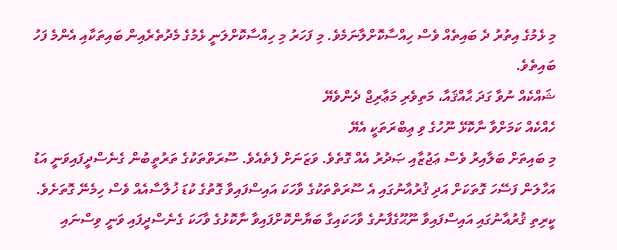މި ޅެމުގެ އިތުރު ދެ ބައިތެއް ވެސް ހިއްސާކޮށްލާނަމެވެ. މި ފަހަރު މި ހިއްސާކޮށްލަނީ ޅެމުގެ މެދުތެރެއިން ބައިތަކާއި އެންމެ ފަހު ބައިތެވެ.
ޝައްކެއް ނުވާ ގަދަ ޙާއްޤައާ، މަތިވެރި މަޢާރިޖް ދެންވެޔޭ
ހެއްކެއް ކަމަށްވާ ނާކޮޅޭ ނޫހުގެ ވި ޢިބްރަތަކީ އެޔޭ
މި ބައިތަށް ބަލާއިރު ވެސް ޢަޖުޒާއި ޞަދުރު އެއް ގޮތެވެ. ވަޒަނަށް ފެތެއެވެ. ސޫރަތްތަކުގެ ތަރުތީބުން ގެނެސްދީފައިވަނީ އަޑު އަހާލަން ފަސޭހަ ގޮތަކަށް އަދި ޤުރުއާނުގައި އެ ސޫރަތްތަކުގެ ވާހަކަ އައިސްފައިވާ ގޮތުގެ ކުޑަ ޚުލާސާއެއް ވެސް ހިމެނޭ ގޮތަށެވެ. ކީރިތި ޤުރުއާނުގައި އައިސްފައިވާ ނޫޙޫގެފާނުގެ ވާހަކައިގާ ބަޔާންކޮށްފައިވާ ނާކޮޅުގެ ވާހަކަ ގެނެސްދީފައި ވަނީ ވިސްނައި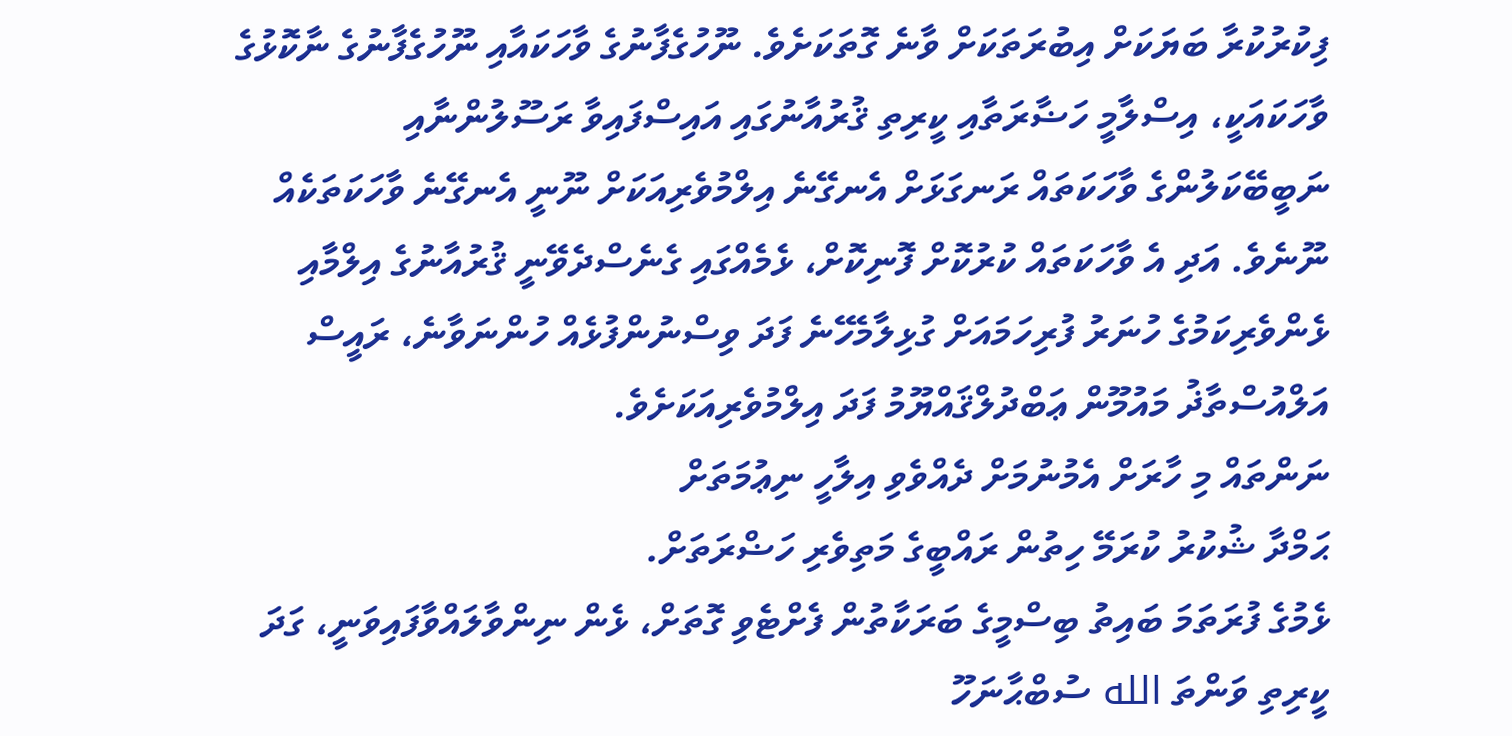ފިކުރުކުރާ ބަޔަކަށް އިބުރަތަކަށް ވާނެ ގޮތަކަށެވެ. ނޫހުގެފާނުގެ ވާހަކައާއި ނޫހުގެފާނުގެ ނާކޮޅުގެ ވާހަކައަކީ، އިސްލާމީ ހަޟާރަތާއި ކީރިތި ޤުރުއާނުގައި އައިސްފައިވާ ރަސޫލުންނާއި ނަބީބޭކަލުންގެ ވާހަކަތައް ރަނގަޅަށް އެނގޭނެ އިލްމުވެރިއަކަށް ނޫނީ އެނގޭނެ ވާހަކަތަކެއް ނޫނެވެ. އަދި އެ ވާހަކަތައް ކުރުކޮށް ފޮނިކޮށް، ޅެމެއްގައި ގެނެސްދެވޭނީ ޤުރުއާނުގެ އިލްމާއި ޅެންވެރިކަމުގެ ހުނަރު ފުރިހަމައަށް ގުޅިލާމެހޭނެ ފަދަ ވިސްނުންފުޅެއް ހުންނަވާނެ، ރައީސް އަލްއުސްތާޛު މައުމޫން ޢަބްދުލްޤައްޔޫމު ފަދަ އިލްމުވެރިއަކަށެވެ.
ނަންތައް މި ހާރަށް އެމުނުމަށް ދެއްވެވި އިލާހީ ނިޢުމަތަށް
ޙަމްދާ ޝުކުރު ކުރަމޭ ހިތުން ރައްބީގެ މަތިވެރި ހަޟްރަތަށް.
ޅެމުގެ ފުރަތަމަ ބައިތު ބިސްމީގެ ބަރަކާތުން ފެށްޓެވި ގޮތަށް، ޅެން ނިންވާލައްވާފައިވަނީ، ގަދަ ކީރިތި ވަންތަ الله ސުބްޙާނަހޫ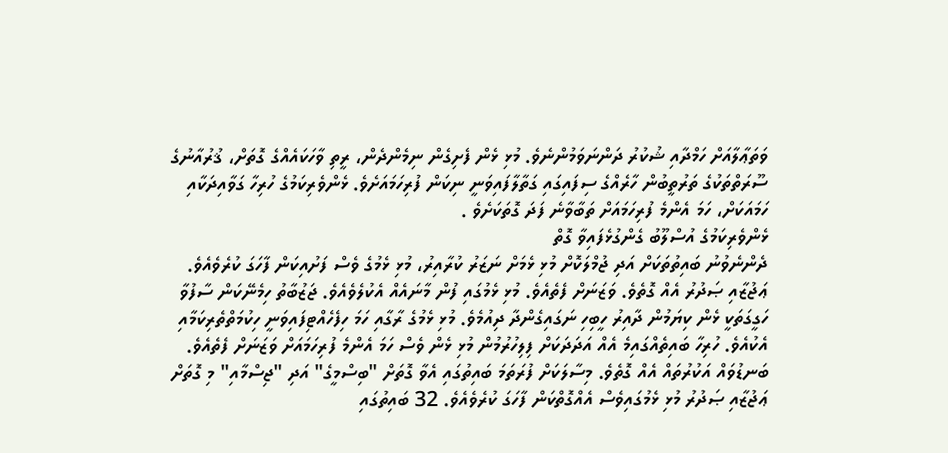ވަތަޢާލާއަށް ހަމްދާއި ޝުކުރު ދަންނަވަމުންނެވެ. މުޅި ޅެން ފެށިގެން ނިމެންދެން، ރީތި ވާހަކައެއްގެ ގޮތަށް، ޤުރުއާނުގެ ސޫރަތްތަކުގެ ތަރުތީބުން ހާރެއްގެ ސިފައިގައި ގަތާލާފައިވަނީ ނިކަން ފުރިހަމައަށެވެ. ޅެންވެރިކަމުގެ ހުރިހާ ގަވާއިދަކާއި ހަމައަކަށް، ހަމަ އެންމެ ފުރިހަމައަށް ތަބާވާނެ ފަދަ ގޮތަކަށެވެ .
ޅެންވެރިކަމުގެ އުސްލޫބު ގެންގުޅެފައިވާ ގޮތް
ދެންނެވުނު ބައިތުތަކަށް އަދި ޖުމްލަކޮށް މުޅި ޅެމަށް ނަޒަރު ކުރާއިރު، މުޅި ޅެމުގެ ވެސް ފަށުއިކަން ފާހަގަ ކުރެވެއެވެ. ޢަޖުޒާއި ޞަދުރު އެއް ގޮތެވެ. ވަޒަނަށް ފެތެއެވެ. މުޅި ޅެމުގައި ފުން މާނައެއް އެކުލެވެއެވެ. ޖަޒުބާތު ހިމެނޭކަން ސާފުވާ ހަގީގަތަކީ ޅެން ކިޔަމުން ދާއިރު ހީބިހި ނަގައިގެންދާ ދިއުމެވެ. މުޅި ޅެމުގެ ރާގާއި ހަމަ ހިފެހެއްޓިފައިވަނީ ހިކުމަތްތެރިކަމާއި އެކުއެވެ. ހުރިހާ ބައިތެއްގައިމެ އެއް އަދަދަކަށް ފިލިހުރުމުން މުޅި ޅެން ވެސް ހަމަ އެންމެ ފުރިހަމައަށް ވަޒަނަށް ފެތެއެވެ.
ބަނޑުވައް އަކުރުތައް އެއް ގޮތެވެ. މިސާލަކަށް ފުރަތަމަ ބައިތުގައި އެވާ ގޮތަށް "ބިސްމީގެ" އަދި "ޖިސްމާއި" މި ގޮތަށް ޢަޖުޒާއި ޞަދުރު މުޅި ޅެމުގައިވެސް އެއްގޮތްކަން ފާހަގަ ކުރެވެއެވެ. 32 ބައިތުގައި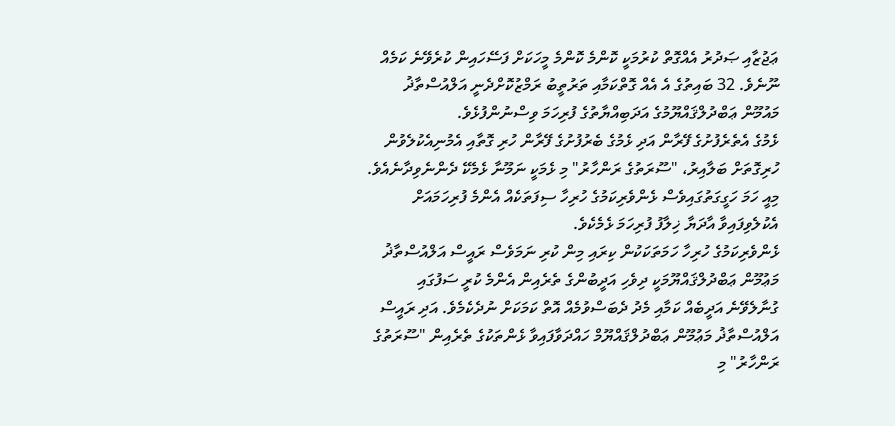ޢަޖުޒާއި ޞަދުރު އެއްގޮތް ކުރުމަކީ ކޮންމެ ކޮންމެ މީހަކަށް ފަސޭހައިން ކުރެވޭނެ ކަމެއް ނޫނެވެ. 32 ބައިތުގެ އެ އެއް ގޮތްކަމާއި ތަރުތީބު ރަމްޒުކޮށްދެނީ އަލްއުސްތާޛު މައުމޫން ޢަބްދުލްޤައްޔޫމުގެ އަދަބިއްޔާތުގެ ފުރިހަމަ ވިސްނުންފުޅެވެ.
ޅެމުގެ އެތެރެފުށުގެ ފޭރާން އަދި ޅެމުގެ ބެރުފުށުގެ ފޭރާން ހުރި ގޮތާއި އެމުނިއެކުލެވުން ހުރިގޮތަށް ބަލާއިރު، "ސޫރަތުގެ ރަންހާރު" މި ޅެމަކީ ނަމޫނާ ޅެމެކޭ ދެންނެވިދާނެއެވެ. މިއީ ހަމަ ހަގީގަތުގައިވެސް ޅެންވެރިކަމުގެ ހުރިހާ ސިފަތަކެއް އެންމެ ފުރިހަމައަށް އެކުލެވިފައިވާ އާދަޔާ ޚިލާފު ފުރިހަމަ ޅެމެކެވެ.
ޅެންވެރިކަމުގެ ހުރިހާ ހަމަތަކަކުން ކިރައި މިން ކުރި ނަމަވެސް ރައީސް އަލްއުސްތާޛު މަޢުމޫން ޢަބްދުލްޤައްޔޫމަކީ ދިވެހި އަދީބުންގެ ތެރެއިން އެންމެ ކުރީ ސަފުގައި ގުނާލެވޭނެ އަދީބެއް ކަމާއި މެދު ދެބަސްވުމެއް އޮތް ކަމަކަށް ނުދެކެމެވެ. އަދި ރައީސް އަލްއުސްތާޛު މަޢުމޫން ޢަބްދުލްޤައްޔޫމް ހައްދަވާފައިވާ ޅެންތަކުގެ ތެރެއިން "ސޫރަތުގެ ރަންހާރު" މި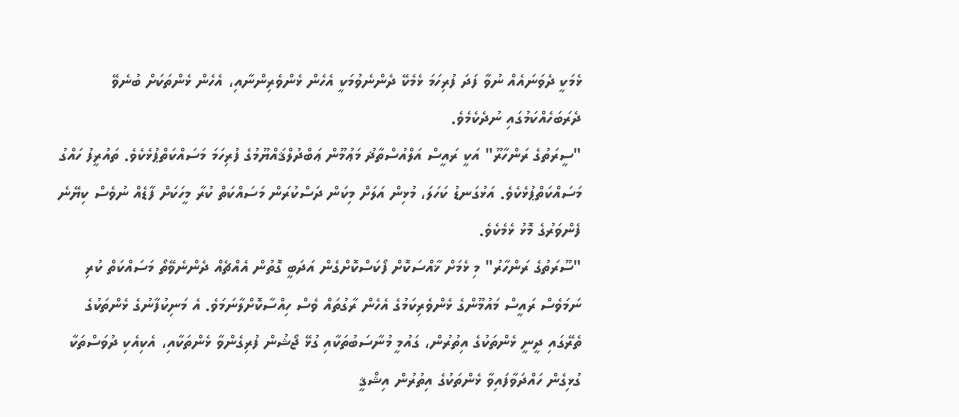ޅެމަކީ ދެވަނައެއް ނުވާ ފަދަ ފުރިހަމަ ޅެމެކޭ ދެންނެވުމަކީ އެހެން ޅެންވެރިންނާއި، އެހެން ޅެންތަކަށް ބުނެވޭ ދެރަބަހެއްކަމުގައި ނުދެކެމެވެ.
"ސީރަތުގެ ރަންހާރޫ" އަކީ ރައީސް އަލްއުސްތާޛު މަޢުމޫން ޢަބްދުލްޤައްޔޫމުގެ ފުރިހަމަ މަސައްކަތްޕުޅެކެވެ. ތައުރީފު ހައްގު މަސައްކަތްޕުޅެކެވެ. އަޅުގަނޑު ކަހަލަ، މުޅިން އަލަށް މިކަން ދަސްކުރަން މަސައްކަތް ކުރާ މީހަކަށް ފާޑެއް ނުވެސް ކިޔޭނެ ފެންވަރުގެ މޮޅު ޅެމެކެވެ.
"ސޫރަތުގެ ރަންހާރު" މި ޅެމަށް ޚާއްސަކޮށް ފޯކަސްކޮށްގެން އަދަބީ ގޮތުން އެއްޗެއް ދެންނެވޭތޯ މަސައްކަތް ކުރި ނަމަވެސް ރައީސް މައުމޫންގެ ޅެންވެރިކަމުގެ އެހެން ރާގުތައް ވެސް ހިއްސާކޮށްލާނަމަވެ. އެ މަނިކުފާނުގެ ޅެންތަކުގެ ތެރޭގައި ދީނީ ޅެންތަކުގެ އިތުރުން، ގައުމީ މުނާސަބުތަކާއި ގުޅޭ ޖޯޝުން ފުރިގެންވާ ޅެންތަކާއި، އެކިއެކި ދުވަސްތަކާ ގުޅިގެން ހައްދަވާފައިވާ ޅެންތަކުގެ އިތުރުން އިޝްޤީ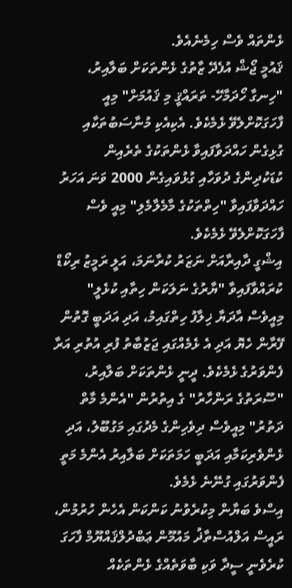ޅެންތައް ވެސް ހިމެނެއެވެ.
ޤައުމީ ޖޯޝް އުފެދޭ ޒާތުގެ ޅެންތަކަށް ބަލާއިރު، "ހިނގާ ހޯދަމާހޭ- ތަރައްޤީ މި ޤައުމަށް" މިއީ ފާހަގަކޮށްލެވޭ ޅެމެކެވެ. އެކިއެކި މުނާސަބުތަކާއި ގުޅިގެން ހައްދަވާފައިވާ ޅެންތަކުގެ ތެރެއިން ކުޑަކުދިންގެ ދުވަހާއި ގުޅުވައިގެން 2000 ވަނަ އަހަރު ހައްދަވާފައިވާ "ހިތްތަކުގެ މާމެލާމެލި" މިއީ ވެސް ފާހަގަކޮށްލެވޭ ޅެމެކެވެ.
އިޝްގީ ދާއިރާއަށް ނަޒަރު ކުރާނަމަ، އަލީ ރަމީޒު ރިކޯޑް ކުރައްވާފައިވާ "ޔާރުގެ ނަލަކަން ހިތާއި ކުޅެލީ" މިއީވެސް އާދަޔާ ޚިލާފު ހިތްގައިމު، އަދި އަދަބީ ގޮތުން ފޭރާން ހެޔޮ އަދި އެ ޅެމެއްގައި ޖަޒުބާތު ފުރި އުތުރި އަރާ ފެންވަރުގެ ޅެމެކެވެ. ދީނީ ޅެންތަކަށް ބަލާއިރު، "ސޫރަތުގެ ރަންހާރު" ގެ އިތުރުން "އެންމެ މާތް ދަތުރު" މިއީވެސް ދިވެހިންގެ މެދުގައި މަގުބޫލު، އަދި ޅެންވެރިކަމާއި އަދަބީ ހަމަތަކަށް ބަލާއިރު އެންމެ މަތީ ފެންވަރުގައި ގުނޭނެ ޅެމެވެ.
އިސްވެ ބަޔާން މިކުރެވުނު ކަންކަން އެހެން ހުރުމުން، ރައީސް އަލްއުސްތާޛު މައުމޫން ޢަބްދުލްޤައްޔޫމް ފާހަގަ ކުރެވެނީ ސީދާ ވަކި ބާވަތެއްގެ ޅެންތަކެއް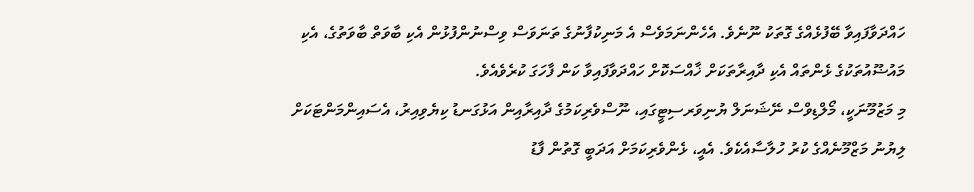ހައްދަވާފައިވާ ބޭފުޅެއްގެ ގޮތަކު ނޫނެވެ. އެހެންނަމަވެސް އެ މަނިކުފާނުގެ ތަނަވަސް ވިސްނުންފުޅުން އެކި ބާވަތް ބާވަތުގެ، އެކި މައުޟޫއުތަކުގެ ޅެންތައް އެކި ދާއިރާތަކަށް ޚާއްސަކޮށް ހައްދަވާފައިވާ ކަން ފާހަގަ ކުރެވެއެވެ.
މި މަޒުމޫނަކީ، މޯލްޑިވްސް ނޭޝަނަލް ޔުނިވަރސިޓީގައި، ނޫސްވެރިކަމުގެ ދާއިރާއިން އަޅުގަނޑު ކިޔެވިއިރު، އެސައިންމަންޓަކަށް ލިޔުނު މަޒްމޫނެއްގެ ކުރު ހުލާސާއެކެވެ. އެއީ، ޅެންވެރިކަމަށް އަދަބީ ގޮތުން ފާޑު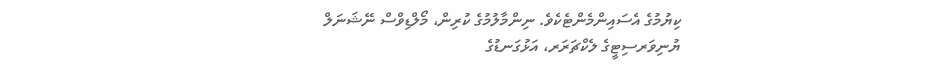ކިޔުމުގެ އެސައިންމެންޓެކެވެ. ނިންމާލުމުގެ ކުރިން، މޯލްޑިވްސް ނޭޝަނަލް ޔުނިވަރސިޓީގެ ލެކްޗަރަރ، އަޅުގަނޑުގެ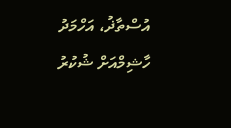އުސްތާޛު، އަހްމަދު ހާޝިމްއަށް ޝުކުރު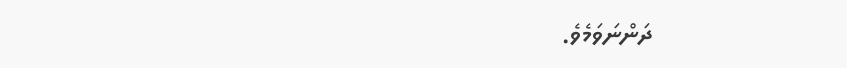ދަންނަވަމެވެ.